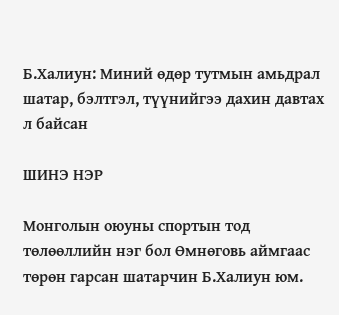Б.Халиун: Миний өдөр тутмын амьдрал шатар, бэлтгэл, түүнийгээ дахин давтах л байсан

ШИНЭ НЭР

Монголын оюуны спортын тод төлөөллийн нэг бол Өмнөговь аймгаас төрөн гарсан шатарчин Б.Халиун юм.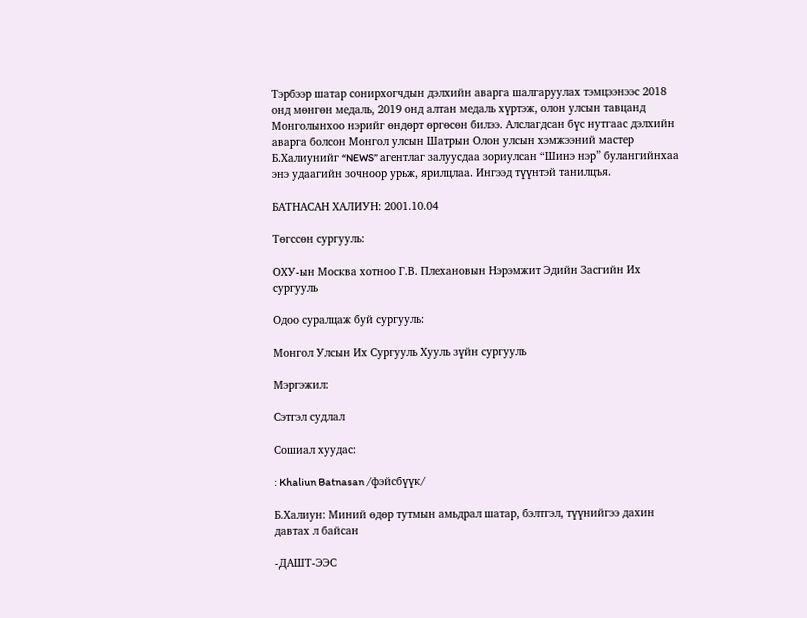Тэрбээр шатар сонирхогчдын дэлхийн аварга шалгаруулах тэмцээнээс 2018 онд мөнгөн медаль, 2019 онд алтан медаль хүртэж, олон улсын тавцанд Монголынхоо нэрийг өндөрт өргөсөн билээ. Алслагдсан бүс нутгаас дэлхийн аварга болсон Монгол улсын Шатрын Олон улсын хэмжээний мастер Б.Халиунийг “NEWS” агентлаг залуусдаа зориулсан “Шинэ нэр” булангийнхаа энэ удаагийн зочноор урьж, ярилцлаа. Ингээд түүнтэй танилцъя.

БАТНАСАН ХАЛИУН: 2001.10.04

Төгссөн сургууль:

ОХУ-ын Москва хотноо Г.В. Плехановын Нэрэмжит Эдийн Засгийн Их сургууль

Одоо суралцаж буй сургууль:

Монгол Улсын Их Сургууль Хууль зүйн сургууль

Мэргэжил:

Сэтгэл судлал

Сошиал хуудас:

: Khaliun Batnasan /фэйсбүүк/

Б.Халиун: Миний өдөр тутмын амьдрал шатар, бэлтгэл, түүнийгээ дахин давтах л байсан

-ДАШТ-ЭЭС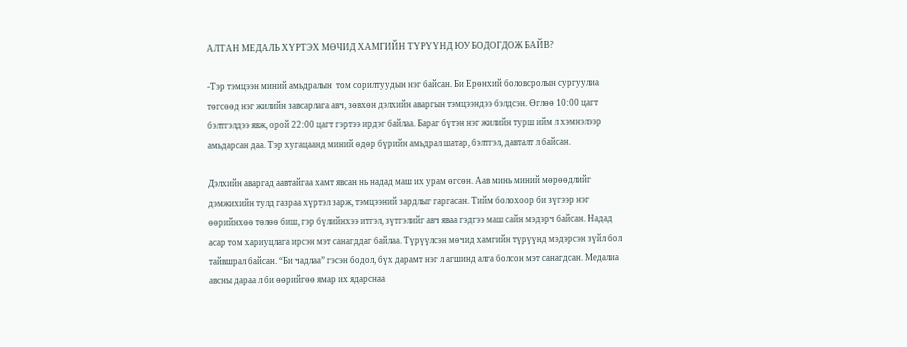АЛТАН МЕДАЛЬ ХҮРТЭХ МӨЧИД ХАМГИЙН ТҮРҮҮНД ЮУ БОДОГДОЖ БАЙВ?

-Тэр тэмцээн миний амьдралын  том сорилтуудын нэг байсан. Би Ерөнхий боловсролын сургуулиа төгсөөд нэг жилийн завсарлага авч, зөвхөн дэлхийн аваргын тэмцээндээ бэлдсэн. Өглөө 10:00 цагт бэлтгэлдээ явж, орой 22:00 цагт гэртээ ирдэг байлаа. Бараг бүтэн нэг жилийн турш ийм л хэмнэлээр амьдарсан даа. Тэр хугацаанд миний өдөр бүрийн амьдрал шатар, бэлтгэл, давталт л байсан.

Дэлхийн аваргад аавтайгаа хамт явсан нь надад маш их урам өгсөн. Аав минь миний мөрөөдлийг дэмжихийн тулд газраа хүртэл зарж, тэмцээний зардлыг гаргасан. Тийм болохоор би зүгээр нэг өөрийнхөө төлөө биш, гэр бүлийнхээ итгэл, зүтгэлийг авч яваа гэдгээ маш сайн мэдэрч байсан. Надад асар том хариуцлага ирсэн мэт санагддаг байлаа. Түрүүлсэн мөчид хамгийн түрүүнд мэдэрсэн зүйл бол тайвшрал байсан. “Би чадлаа” гэсэн бодол, бүх дарамт нэг л агшинд алга болсон мэт санагдсан. Медалиа авсны дараа л би өөрийгөө ямар их ядарснаа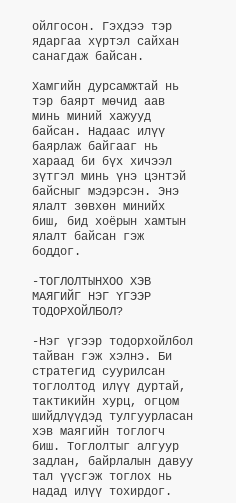ойлгосон. Гэхдээ тэр ядаргаа хүртэл сайхан санагдаж байсан.

Хамгийн дурсамжтай нь тэр баярт мөчид аав минь миний хажууд байсан. Надаас илүү баярлаж байгааг нь хараад би бүх хичээл зүтгэл минь үнэ цэнтэй байсныг мэдэрсэн. Энэ ялалт зөвхөн минийх биш, бид хоёрын хамтын ялалт байсан гэж боддог.

-ТОГЛОЛТЫНХОО ХЭВ МАЯГИЙГ НЭГ ҮГЭЭР ТОДОРХОЙЛБОЛ?

-Нэг үгээр тодорхойлбол тайван гэж хэлнэ. Би стратегид суурилсан тоглолтод илүү дуртай, тактикийн хурц, огцом шийдлүүдэд тулгуурласан хэв маягийн тоглогч биш. Тоглолтыг алгуур задлан, байрлалын давуу тал үүсгэж тоглох нь надад илүү тохирдог.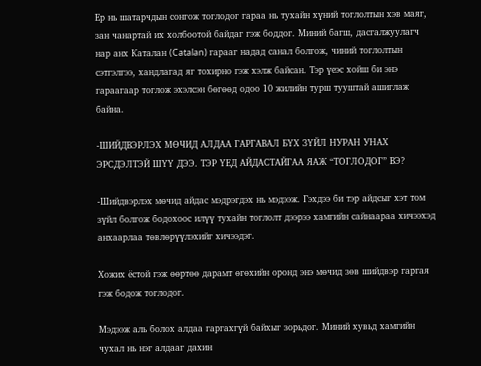Ер нь шатарчдын сонгож тоглодог гараа нь тухайн хүний тоглолтын хэв маяг, зан чанартай их холбоотой байдаг гэж боддог. Миний багш, дасгалжуулагч нар анх Каталан (Catalan) гарааг надад санал болгож, чиний тоглолтын сэтгэлгээ, хандлагад яг тохирно гэж хэлж байсан. Тэр үеэс хойш би энэ гараагаар тоглож эхэлсэн бөгөөд одоо 10 жилийн турш тууштай ашиглаж байна.

-ШИЙДВЭРЛЭХ МӨЧИД АЛДАА ГАРГАВАЛ БҮХ ЗҮЙЛ НУРАН УНАХ ЭРСДЭЛТЭЙ ШҮҮ ДЭЭ. ТЭР ҮЕД АЙДАСТАЙГАА ЯАЖ “ТОГЛОДОГ” ВЭ?

-Шийдвэрлэх мөчид айдас мэдрэгдэх нь мэдээж. Гэхдээ би тэр айдсыг хэт том зүйл болгож бодохоос илүү тухайн тоглолт дээрээ хамгийн сайнаараа хичээхэд анхаарлаа төвлөрүүлэхийг хичээдэг.

Хожих ёстой гэж өөртөө дарамт өгөхийн оронд энэ мөчид зөв шийдвэр гаргая гэж бодож тоглодог.

Мэдээж аль болох алдаа гаргахгүй байхыг зорьдог. Миний хувьд хамгийн чухал нь нэг алдааг дахин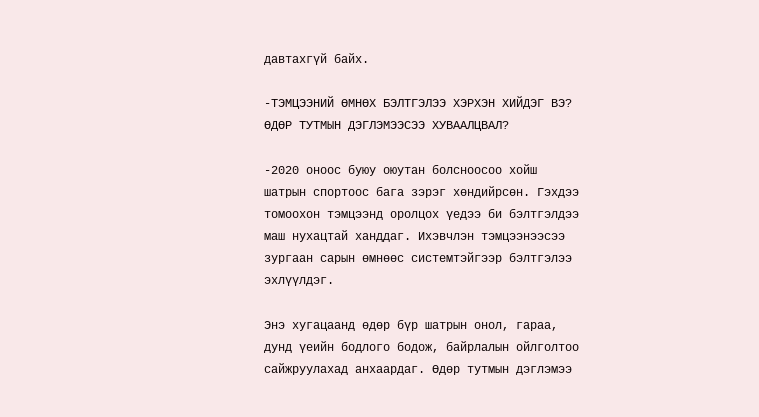давтахгүй байх.

-ТЭМЦЭЭНИЙ ӨМНӨХ БЭЛТГЭЛЭЭ ХЭРХЭН ХИЙДЭГ ВЭ? ӨДӨР ТУТМЫН ДЭГЛЭМЭЭСЭЭ ХУВААЛЦВАЛ?

-2020 оноос буюу оюутан болсноосоо хойш шатрын спортоос бага зэрэг хөндийрсөн. Гэхдээ томоохон тэмцээнд оролцох үедээ би бэлтгэлдээ маш нухацтай ханддаг. Ихэвчлэн тэмцээнээсээ зургаан сарын өмнөөс системтэйгээр бэлтгэлээ эхлүүлдэг.

Энэ хугацаанд өдөр бүр шатрын онол, гараа, дунд үеийн бодлого бодож, байрлалын ойлголтоо сайжруулахад анхаардаг. Өдөр тутмын дэглэмээ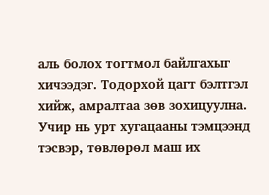аль болох тогтмол байлгахыг хичээдэг. Тодорхой цагт бэлтгэл хийж, амралтаа зөв зохицуулна. Учир нь урт хугацааны тэмцээнд тэсвэр, төвлөрөл маш их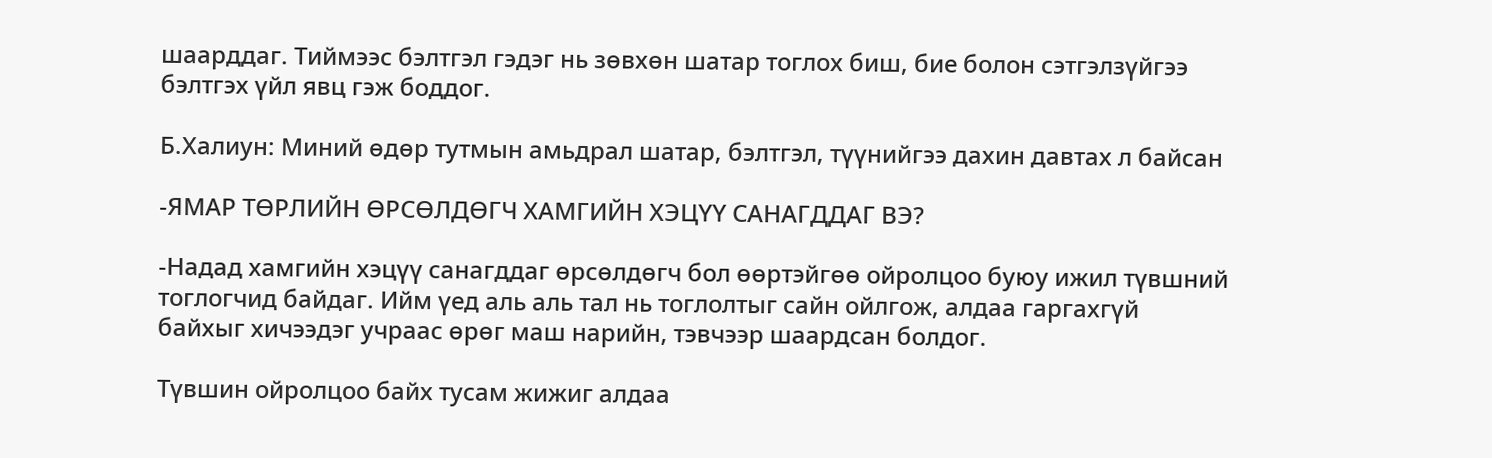шаарддаг. Тиймээс бэлтгэл гэдэг нь зөвхөн шатар тоглох биш, бие болон сэтгэлзүйгээ бэлтгэх үйл явц гэж боддог.

Б.Халиун: Миний өдөр тутмын амьдрал шатар, бэлтгэл, түүнийгээ дахин давтах л байсан

-ЯМАР ТӨРЛИЙН ӨРСӨЛДӨГЧ ХАМГИЙН ХЭЦҮҮ САНАГДДАГ ВЭ?

-Надад хамгийн хэцүү санагддаг өрсөлдөгч бол өөртэйгөө ойролцоо буюу ижил түвшний тоглогчид байдаг. Ийм үед аль аль тал нь тоглолтыг сайн ойлгож, алдаа гаргахгүй байхыг хичээдэг учраас өрөг маш нарийн, тэвчээр шаардсан болдог.

Түвшин ойролцоо байх тусам жижиг алдаа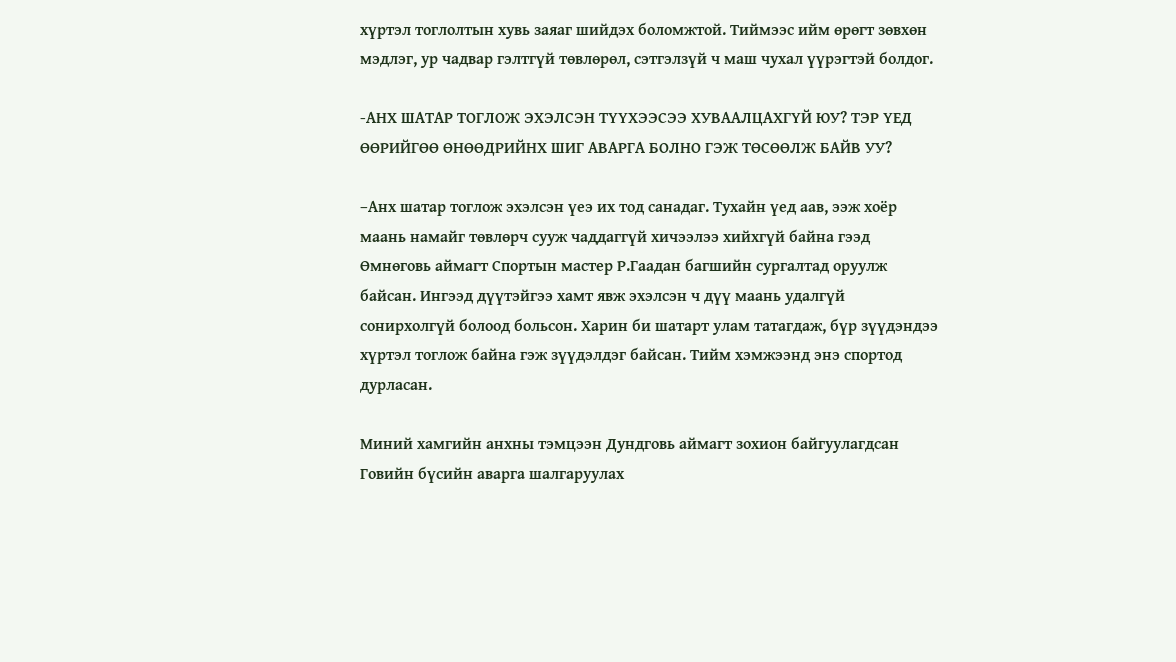хүртэл тоглолтын хувь заяаг шийдэх боломжтой. Тиймээс ийм өрөгт зөвхөн мэдлэг, ур чадвар гэлтгүй төвлөрөл, сэтгэлзүй ч маш чухал үүрэгтэй болдог.

-АНХ ШАТАР ТОГЛОЖ ЭХЭЛСЭН ТҮҮХЭЭСЭЭ ХУВААЛЦАХГҮЙ ЮУ? ТЭР ҮЕД ӨӨРИЙГӨӨ ӨНӨӨДРИЙНХ ШИГ АВАРГА БОЛНО ГЭЖ ТӨСӨӨЛЖ БАЙВ УУ?

–Анх шатар тоглож эхэлсэн үеэ их тод санадаг. Тухайн үед аав, ээж хоёр маань намайг төвлөрч сууж чаддаггүй хичээлээ хийхгүй байна гээд Өмнөговь аймагт Спортын мастер Р.Гаадан багшийн сургалтад оруулж байсан. Ингээд дүүтэйгээ хамт явж эхэлсэн ч дүү маань удалгүй сонирхолгүй болоод больсон. Харин би шатарт улам татагдаж, бүр зүүдэндээ хүртэл тоглож байна гэж зүүдэлдэг байсан. Тийм хэмжээнд энэ спортод дурласан.

Миний хамгийн анхны тэмцээн Дундговь аймагт зохион байгуулагдсан Говийн бүсийн аварга шалгаруулах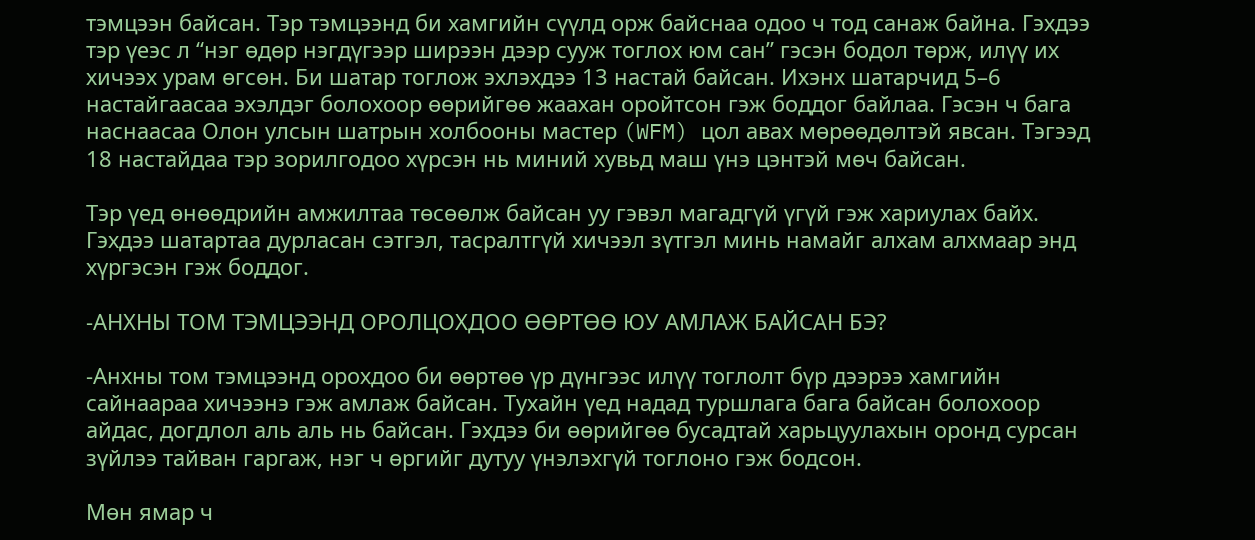тэмцээн байсан. Тэр тэмцээнд би хамгийн сүүлд орж байснаа одоо ч тод санаж байна. Гэхдээ тэр үеэс л “нэг өдөр нэгдүгээр ширээн дээр сууж тоглох юм сан” гэсэн бодол төрж, илүү их хичээх урам өгсөн. Би шатар тоглож эхлэхдээ 13 настай байсан. Ихэнх шатарчид 5–6 настайгаасаа эхэлдэг болохоор өөрийгөө жаахан оройтсон гэж боддог байлаа. Гэсэн ч бага наснаасаа Олон улсын шатрын холбооны мастер (WFM) цол авах мөрөөдөлтэй явсан. Тэгээд 18 настайдаа тэр зорилгодоо хүрсэн нь миний хувьд маш үнэ цэнтэй мөч байсан.

Тэр үед өнөөдрийн амжилтаа төсөөлж байсан уу гэвэл магадгүй үгүй гэж хариулах байх. Гэхдээ шатартаа дурласан сэтгэл, тасралтгүй хичээл зүтгэл минь намайг алхам алхмаар энд хүргэсэн гэж боддог.

-АНХНЫ ТОМ ТЭМЦЭЭНД ОРОЛЦОХДОО ӨӨРТӨӨ ЮУ АМЛАЖ БАЙСАН БЭ?

-Анхны том тэмцээнд орохдоо би өөртөө үр дүнгээс илүү тоглолт бүр дээрээ хамгийн сайнаараа хичээнэ гэж амлаж байсан. Тухайн үед надад туршлага бага байсан болохоор айдас, догдлол аль аль нь байсан. Гэхдээ би өөрийгөө бусадтай харьцуулахын оронд сурсан зүйлээ тайван гаргаж, нэг ч өргийг дутуу үнэлэхгүй тоглоно гэж бодсон.

Мөн ямар ч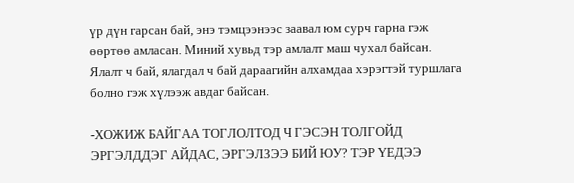үр дүн гарсан бай, энэ тэмцээнээс заавал юм сурч гарна гэж өөртөө амласан. Миний хувьд тэр амлалт маш чухал байсан. Ялалт ч бай, ялагдал ч бай дараагийн алхамдаа хэрэгтэй туршлага болно гэж хүлээж авдаг байсан.

-ХОЖИЖ БАЙГАА ТОГЛОЛТОД Ч ГЭСЭН ТОЛГОЙД ЭРГЭЛДДЭГ АЙДАС, ЭРГЭЛЗЭЭ БИЙ ЮУ? ТЭР ҮЕДЭЭ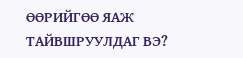ӨӨРИЙГӨӨ ЯАЖ ТАЙВШРУУЛДАГ ВЭ?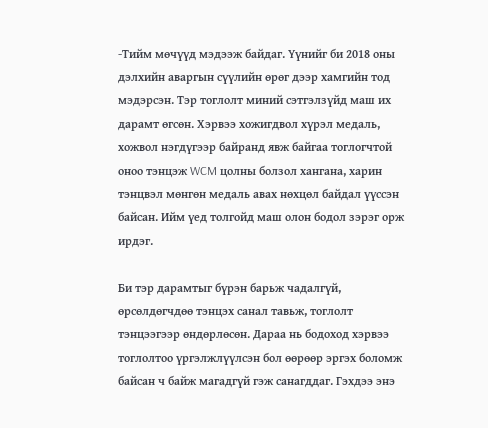-Тийм мөчүүд мэдээж байдаг. Үүнийг би 2018 оны дэлхийн аваргын сүүлийн өрөг дээр хамгийн тод мэдэрсэн. Тэр тоглолт миний сэтгэлзүйд маш их дарамт өгсөн. Хэрвээ хожигдвол хүрэл медаль, хожвол нэгдүгээр байранд явж байгаа тоглогчтой оноо тэнцэж WCM цолны болзол хангана, харин тэнцвэл мөнгөн медаль авах нөхцөл байдал үүссэн байсан. Ийм үед толгойд маш олон бодол зэрэг орж ирдэг.

Би тэр дарамтыг бүрэн барьж чадалгүй, өрсөлдөгчдөө тэнцэх санал тавьж, тоглолт тэнцээгээр өндөрлөсөн. Дараа нь бодоход хэрвээ тоглолтоо үргэлжлүүлсэн бол өөрөөр эргэх боломж байсан ч байж магадгүй гэж санагддаг. Гэхдээ энэ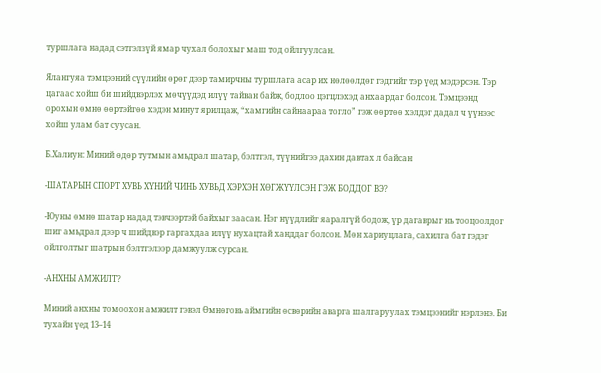туршлага надад сэтгэлзүй ямар чухал болохыг маш тод ойлгуулсан.

Ялангуяа тэмцээний сүүлийн өрөг дээр тамирчны туршлага асар их нөлөөлдөг гэдгийг тэр үед мэдэрсэн. Тэр цагаас хойш би шийдвэрлэх мөчүүдэд илүү тайван байж, бодлоо цэгцлэхэд анхаардаг болсон. Тэмцээнд орохын өмнө өөртэйгөө хэдэн минут ярилцаж, “хамгийн сайнаараа тогло” гэж өөртөө хэлдэг дадал ч үүнээс хойш улам бат суусан.

Б.Халиун: Миний өдөр тутмын амьдрал шатар, бэлтгэл, түүнийгээ дахин давтах л байсан

-ШАТАРЫН СПОРТ ХУВЬ ХҮНИЙ ЧИНЬ ХУВЬД ХЭРХЭН ХӨГЖҮҮЛСЭН ГЭЖ БОДДОГ ВЭ?

-Юуны өмнө шатар надад тэвчээртэй байхыг заасан. Нэг нүүдлийг яаралгүй бодож, үр дагаврыг нь тооцоолдог шиг амьдрал дээр ч шийдвэр гаргахдаа илүү нухацтай ханддаг болсон. Мөн хариуцлага, сахилга бат гэдэг ойлголтыг шатрын бэлтгэлээр дамжуулж сурсан.

-АНХНЫ АМЖИЛТ?

Миний анхны томоохон амжилт гэвэл Өмнөговь аймгийн өсвөрийн аварга шалгаруулах тэмцээнийг нэрлэнэ. Би тухайн үед 13–14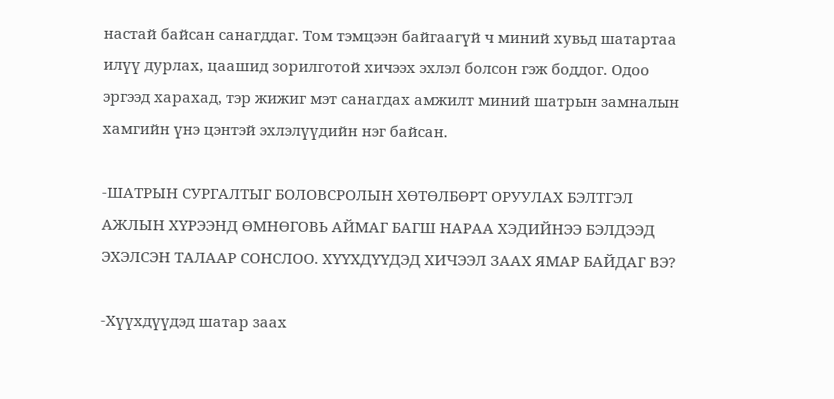настай байсан санагддаг. Том тэмцээн байгаагүй ч миний хувьд шатартаа илүү дурлах, цаашид зорилготой хичээх эхлэл болсон гэж боддог. Одоо эргээд харахад, тэр жижиг мэт санагдах амжилт миний шатрын замналын хамгийн үнэ цэнтэй эхлэлүүдийн нэг байсан.

-ШАТРЫН СУРГАЛТЫГ БОЛОВСРОЛЫН ХӨТӨЛБӨРТ ОРУУЛАХ БЭЛТГЭЛ АЖЛЫН ХҮРЭЭНД ӨМНӨГОВЬ АЙМАГ БАГШ НАРАА ХЭДИЙНЭЭ БЭЛДЭЭД ЭХЭЛСЭН ТАЛААР СОНСЛОО. ХҮҮХДҮҮДЭД ХИЧЭЭЛ ЗААХ ЯМАР БАЙДАГ ВЭ?

-Хүүхдүүдэд шатар заах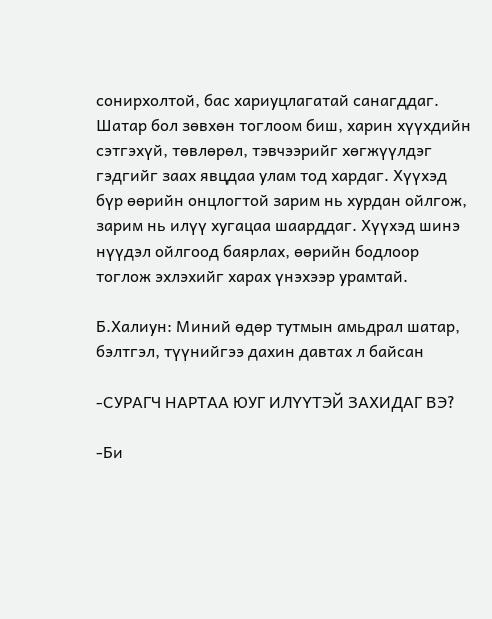сонирхолтой, бас хариуцлагатай санагддаг. Шатар бол зөвхөн тоглоом биш, харин хүүхдийн сэтгэхүй, төвлөрөл, тэвчээрийг хөгжүүлдэг гэдгийг заах явцдаа улам тод хардаг. Хүүхэд бүр өөрийн онцлогтой зарим нь хурдан ойлгож, зарим нь илүү хугацаа шаарддаг. Хүүхэд шинэ нүүдэл ойлгоод баярлах, өөрийн бодлоор тоглож эхлэхийг харах үнэхээр урамтай.

Б.Халиун: Миний өдөр тутмын амьдрал шатар, бэлтгэл, түүнийгээ дахин давтах л байсан

-СУРАГЧ НАРТАА ЮУГ ИЛҮҮТЭЙ ЗАХИДАГ ВЭ?

-Би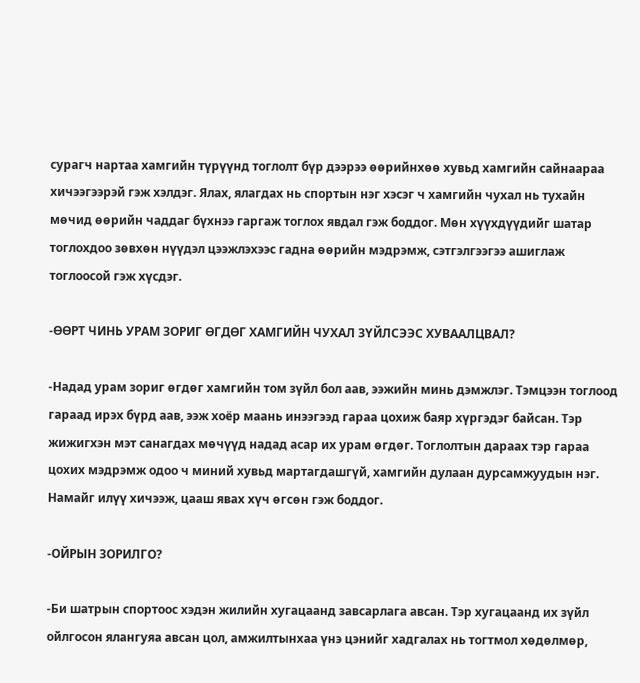сурагч нартаа хамгийн түрүүнд тоглолт бүр дээрээ өөрийнхөө хувьд хамгийн сайнаараа хичээгээрэй гэж хэлдэг. Ялах, ялагдах нь спортын нэг хэсэг ч хамгийн чухал нь тухайн мөчид өөрийн чаддаг бүхнээ гаргаж тоглох явдал гэж боддог. Мөн хүүхдүүдийг шатар тоглохдоо зөвхөн нүүдэл цээжлэхээс гадна өөрийн мэдрэмж, сэтгэлгээгээ ашиглаж тоглоосой гэж хүсдэг.

-ӨӨРТ ЧИНЬ УРАМ ЗОРИГ ӨГДӨГ ХАМГИЙН ЧУХАЛ ЗҮЙЛСЭЭС ХУВААЛЦВАЛ?

-Надад урам зориг өгдөг хамгийн том зүйл бол аав, ээжийн минь дэмжлэг. Тэмцээн тоглоод гараад ирэх бүрд аав, ээж хоёр маань инээгээд гараа цохиж баяр хүргэдэг байсан. Тэр жижигхэн мэт санагдах мөчүүд надад асар их урам өгдөг. Тоглолтын дараах тэр гараа цохих мэдрэмж одоо ч миний хувьд мартагдашгүй, хамгийн дулаан дурсамжуудын нэг. Намайг илүү хичээж, цааш явах хүч өгсөн гэж боддог.

-ОЙРЫН ЗОРИЛГО?

-Би шатрын спортоос хэдэн жилийн хугацаанд завсарлага авсан. Тэр хугацаанд их зүйл ойлгосон ялангуяа авсан цол, амжилтынхаа үнэ цэнийг хадгалах нь тогтмол хөдөлмөр,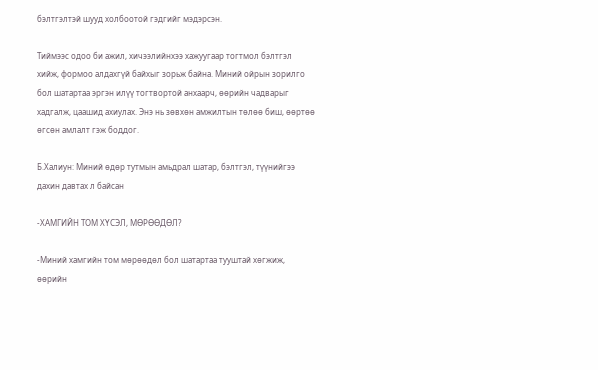бэлтгэлтэй шууд холбоотой гэдгийг мэдэрсэн.

Тиймээс одоо би ажил, хичээлийнхээ хажуугаар тогтмол бэлтгэл хийж, формоо алдахгүй байхыг зорьж байна. Миний ойрын зорилго бол шатартаа эргэн илүү тогтвортой анхаарч, өөрийн чадварыг хадгалж, цаашид ахиулах. Энэ нь зөвхөн амжилтын төлөө биш, өөртөө өгсөн амлалт гэж боддог.

Б.Халиун: Миний өдөр тутмын амьдрал шатар, бэлтгэл, түүнийгээ дахин давтах л байсан

-ХАМГИЙН ТОМ ХҮСЭЛ, МӨРӨӨДӨЛ?

-Миний хамгийн том мөрөөдөл бол шатартаа тууштай хөгжиж, өөрийн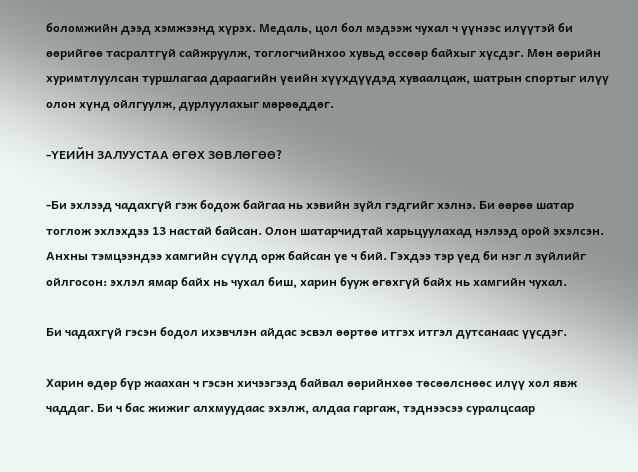боломжийн дээд хэмжээнд хүрэх. Медаль, цол бол мэдээж чухал ч үүнээс илүүтэй би өөрийгөө тасралтгүй сайжруулж, тоглогчийнхоо хувьд өссөөр байхыг хүсдэг. Мөн өөрийн хуримтлуулсан туршлагаа дараагийн үеийн хүүхдүүдэд хуваалцаж, шатрын спортыг илүү олон хүнд ойлгуулж, дурлуулахыг мөрөөддөг.

-ҮЕИЙН ЗАЛУУСТАА ӨГӨХ ЗӨВЛӨГӨӨ?

-Би эхлээд чадахгүй гэж бодож байгаа нь хэвийн зүйл гэдгийг хэлнэ. Би өөрөө шатар тоглож эхлэхдээ 13 настай байсан. Олон шатарчидтай харьцуулахад нэлээд орой эхэлсэн. Анхны тэмцээндээ хамгийн сүүлд орж байсан үе ч бий. Гэхдээ тэр үед би нэг л зүйлийг ойлгосон: эхлэл ямар байх нь чухал биш, харин бууж өгөхгүй байх нь хамгийн чухал.

Би чадахгүй гэсэн бодол ихэвчлэн айдас эсвэл өөртөө итгэх итгэл дутсанаас үүсдэг.

Харин өдөр бүр жаахан ч гэсэн хичээгээд байвал өөрийнхөө төсөөлснөөс илүү хол явж чаддаг. Би ч бас жижиг алхмуудаас эхэлж, алдаа гаргаж, тэднээсээ суралцсаар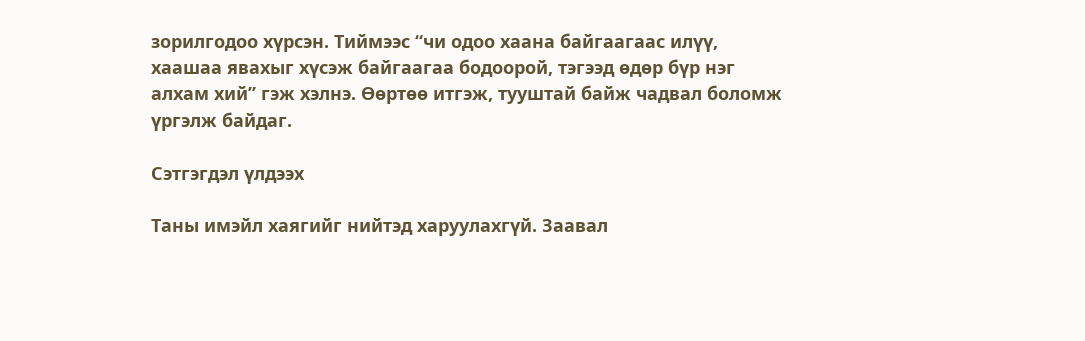зорилгодоо хүрсэн. Тиймээс “чи одоо хаана байгаагаас илүү, хаашаа явахыг хүсэж байгаагаа бодоорой, тэгээд өдөр бүр нэг алхам хий” гэж хэлнэ. Өөртөө итгэж, тууштай байж чадвал боломж үргэлж байдаг.

Сэтгэгдэл үлдээх

Таны имэйл хаягийг нийтэд харуулахгүй. Заавал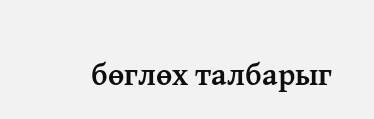бөглөх талбарыг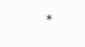*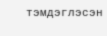тэмдэглэсэн